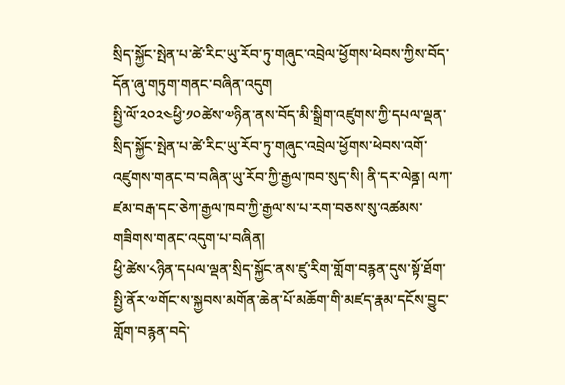སྲིད་སྐྱོང་སྤེན་པ་ཚེ་རིང་ཡུ་རོབ་ཏུ་གཞུང་འབྲེལ་ཕྱོགས་ཕེབས་ཀྱིས་བོད་དོན་ཞུ་གཏུག་གནང་བཞིན་འདུག
སྤྱི་ལོ་༢༠༢༤ཕྱི་༡༠ཚེས་༧ཉིན་ནས་བོད་མི་སྒྲིག་འཛུགས་ཀྱི་དཔལ་ལྡན་སྲིད་སྐྱོང་སྤེན་པ་ཚེ་རིང་ཡུ་རོབ་ཏུ་གཞུང་འབྲེལ་ཕྱོགས་ཕེབས་འགོ་འཛུགས་གནང་བ་བཞིན་ཡུ་རོབ་ཀྱི་རྒྱལ་ཁབ་སུད་སི། ནི་དར་ལེནྜ། ལཀ་ཛམ་བརྒ་དང་ཅེཀ་རྒྱལ་ཁབ་ཀྱི་རྒྱལ་ས་པ་རག་བཅས་སུ་འཚམས་གཟིགས་གནང་འདུག་པ་བཞིན།
ཕྱི་ཚེས་༨ཉིན་དཔལ་ལྡན་སྲིད་སྐྱོང་ནས་ཛུ་རིག་གློག་བརྙན་དུས་སྟོ་ཐོག་སྤྱི་ནོར་༧གོང་ས་སྐྱབས་མགོན་ཆེན་པོ་མཆོག་གི་མཛད་རྣམ་དངོས་བྱུང་གློག་བརྙན་བདེ་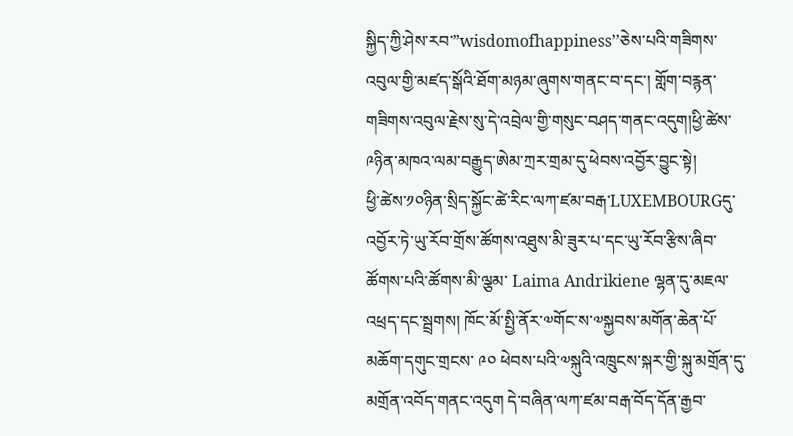སྐྱིད་ཀྱི་ཤེས་རབ་”wisdomofhappiness’’ཅེས་པའི་གཟིགས་འབུལ་གྱི་མཛད་སྒོའི་ཐོག་མཉམ་ཞུགས་གནང་བ་དང་། གློག་བརྙན་གཟིགས་འབུལ་རྗེས་སུ་དེ་འབྲེལ་གྱི་གསུང་བཤད་གནང་འདུག།ཕྱི་ཚེས་༩ཉིན་མཁའ་ལམ་བརྒྱུད་ཨེམ་ཀྲར་གྲམ་དུ་ཕེབས་འབྱོར་བྱུང་སྟེ།
ཕྱི་ཚེས་༡༠ཉིན་སྲིད་སྐྱོང་ཚེ་རིང་ལཀ་ཛམ་བརྒ་LUXEMBOURGདུ་འབྱོར་ཏེ་ཡུ་རོབ་གྲོས་ཚོགས་འཐུས་མི་ཟུར་པ་དང་ཡུ་རོབ་རྩིས་ཞིབ་ཚོགས་པའི་ཚོགས་མི་ལྕམ་ Laima Andrikiene ལྷན་དུ་མཇལ་འཕྲད་དང་སྦྲགས། ཁོང་མོ་སྤྱི་ནོར་༧གོང་ས་༧སྐྱབས་མགོན་ཆེན་པོ་མཆོག་དགུང་གྲངས་ ༩༠ ཕེབས་པའི་༧སྐུའི་འཁྲུངས་སྐར་གྱི་སྐུ་མགྲོན་དུ་མགྲོན་འབོད་གནང་འདུག དེ་བཞིན་ལཀ་ཛམ་བརྒ་བོད་དོན་རྒྱབ་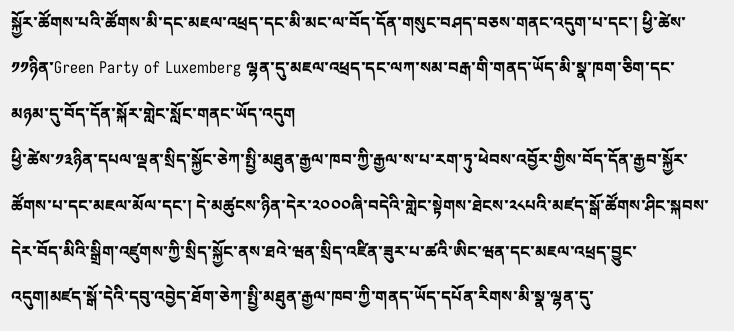སྐྱོར་ཚོགས་པའི་ཚོགས་མི་དང་མཇལ་འཕྲད་དང་མི་མང་ལ་བོད་དོན་གསུང་བཤད་བཅས་གནང་འདུག་པ་དང་། ཕྱི་ཚེས་༡༡ཉིན་Green Party of Luxemberg ལྷན་དུ་མཇལ་འཕྲད་དང་ལཀ་སམ་བརྒ་གི་གནད་ཡོད་མི་སྣ་ཁག་ཅིག་དང་མཉམ་དུ་བོད་དོན་སྐོར་གླེང་སློང་གནང་ཡོད་འདུག
ཕྱི་ཚེས་༡༣ཉིན་དཔལ་ལྡན་སྲིད་སྐྱོང་ཅེཀ་སྤྱི་མཐུན་རྒྱལ་ཁབ་ཀྱི་རྒྱལ་ས་པ་རག་ཏུ་ཕེབས་འབྱོར་གྱིས་བོད་དོན་རྒྱབ་སྐྱོར་ཚོགས་པ་དང་མཇལ་མོལ་དང་། དེ་མཚུངས་ཉིན་དེར་༢༠༠༠ཞི་བདེའི་གླེང་སྟེགས་ཐེངས་༢༨པའི་མཛད་སྒོ་ཚོགས་ཤིང་སྐབས་དེར་བོད་མིའི་སྒྲིག་འཛུགས་ཀྱི་སྲིད་སྐྱོང་ནས་ཐའེ་ཝན་སྲིད་འཛིན་ཟུར་པ་ཚའི་ཨིང་ཝན་དང་མཇལ་འཕྲད་བྱུང་འདུག།མཛད་སྒོ་དེའི་དབུ་འབྱེད་ཐོག་ཅེཀ་སྤྱི་མཐུན་རྒྱལ་ཁབ་ཀྱི་གནད་ཡོད་དཔོན་རིགས་མི་སྣ་ལྷན་དུ་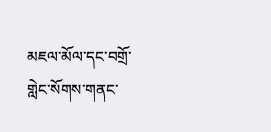མཇལ་མོལ་དང་བགྲོ་གླེང་སོགས་གནང་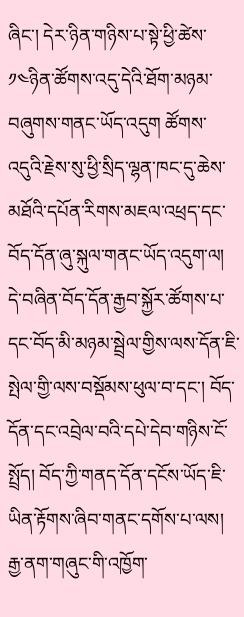ཞིང་། དེར་ཉིན་གཉིས་པ་སྟེ་ཕྱི་ཚེས་༡༤ཉིན་ཚོགས་འདུ་དེའི་ཐོག་མཉམ་བཞུགས་གནང་ཡོད་འདུག ཚོགས་འདུའི་རྗེས་སུ་ཕྱི་སྲིད་ལྷན་ཁང་དུ་ཆེས་མཐོའི་དཔོན་རིགས་མཇལ་འཕྲད་དང་བོད་དོན་ཞུ་སྐུལ་གནང་ཡོད་འདུག་ལ། དེ་བཞིན་བོད་དོན་རྒྱབ་སྐྱོར་ཚོགས་པ་དང་བོད་མི་མཉམ་སྦྲེལ་གྱིས་ལས་དོན་ཇི་སྤེལ་གྱི་ལས་བསྡོམས་ཕུལ་བ་དང་། བོད་དོན་དང་འབྲེལ་བའི་དཔེ་དེབ་གཉིས་ངོ་སྤྲོད། བོད་ཀྱི་གནད་དོན་དངོས་ཡོད་ཇི་ཡིན་རྟོགས་ཞིབ་གནང་དགོས་པ་ལས། རྒྱ་ནག་གཞུང་གི་འཁྱོག་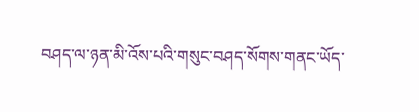བཤད་ལ་ཉན་མི་འོས་པའི་གསུང་བཤད་སོགས་གནང་ཡོད་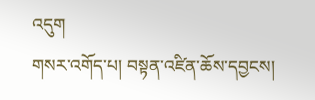འདུག
གསར་འགོད་པ། བསྟན་འཛིན་ཆོས་དབྱངས།